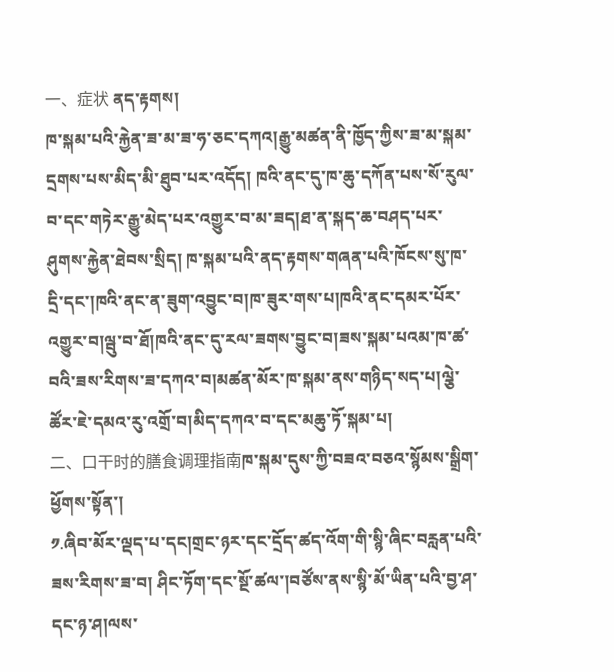一、症状 ནད་རྟགས།
ཁ་སྐམ་པའི་རྐྱེན་ཟ་མ་ཟ་ཧ་ཅང་དཀའ།རྒྱུ་མཚན་ནི་ཁྱོད་ཀྱིས་ཟ་མ་སྐམ་དྲགས་པས་མིད་མི་ཐུབ་པར་འདོད། ཁའི་ནང་དུ་ཁ་ཆུ་དཀོན་པས་སོ་རུལ་བ་དང་གཏེར་རྒྱུ་མེད་པར་འགྱུར་བ་མ་ཟད།ཐ་ན་སྐད་ཆ་བཤད་པར་ཤུགས་རྐྱེན་ཐེབས་སྲིད། ཁ་སྐམ་པའི་ནད་རྟགས་གཞན་པའི་ཁོངས་སུ་ཁ་དྲི་དང་།ཁའི་ནང་ན་ཟུག་འབྱུང་བ།ཁ་ཟུར་གས་པ།ཁའི་ནང་དམར་པོར་འགྱུར་བ།ལྦུ་བ་ཐོ།ཁའི་ནང་དུ་རལ་ཟགས་བྱུང་བ།ཟས་སྐམ་པའམ་ཁ་ཚ་བའི་ཟས་རིགས་ཟ་དཀའ་བ།མཚན་མོར་ཁ་སྐམ་ནས་གཉིད་སད་པ།ལྕེ་ཚོར་ཇེ་དམའ་རུ་འགྲོ་བ།མིད་དཀའ་བ་དང་མཆུ་ཏོ་སྐམ་པ།
二、口干时的膳食调理指南ཁ་སྐམ་དུས་ཀྱི་བཟའ་བཅའ་སྙོམས་སྒྲིག་ཕྱོགས་སྟོན་།
༡.ཞིབ་མོར་ལྡད་པ་དང།གྲང་ཉར་དང་དྲོད་ཚད་འོག་གི་སྙི་ཞིང་བརླན་པའི་ཟས་རིགས་ཟ་བ། ཤིང་ཏོག་དང་སྔོ་ཚལ་།བཙོས་ནས་སྙི་མོ་ཡིན་པའི་བྱ་ཤ་དང་ཉ་ཤ།ལས་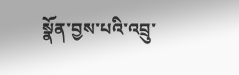སྣོན་བྱས་པའི་འབྲུ་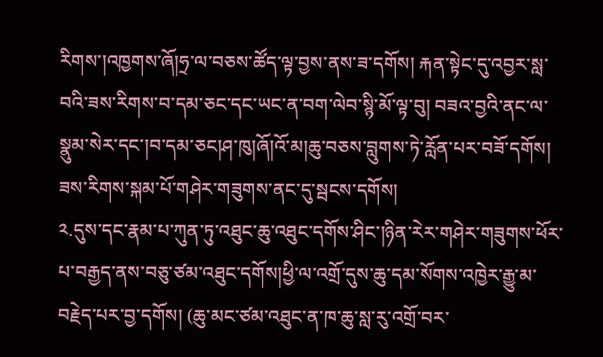རིགས་།འཁྱགས་ཞོ།ཧྲ་ལ་བཅས་ཚོད་ལྟ་བྱས་ནས་ཟ་དགོས། རྐན་སྟེང་དུ་འབྱར་སླ་བའི་ཟས་རིགས་བ་དམ་ཅང་དང་ཡང་ན་བག་ལེབ་སྙི་མོ་ལྟ་བུ། བཟའ་བྱའི་ནང་ལ་སྣུམ་སེར་དང་།བ་དམ་ཅང།ཤ་ཁུ།ཞོ།འོ་མ།ཆུ་བཅས་བླུགས་ཏེ་རློན་པར་བཟོ་དགོས། ཟས་རིགས་སྐམ་པོ་གཤེར་གཟུགས་ནང་དུ་སྦངས་དགོས།
༢.དུས་དང་རྣམ་པ་ཀུན་ཏུ་འཐུང་ཆུ་འཐུང་དགོས་ཤིང་།ཉིན་རེར་གཤེར་གཟུགས་ཕོར་པ་བརྒྱད་ནས་བཅུ་ཙམ་འཐུང་དགོས།ཕྱི་ལ་འགྲོ་དུས་ཆུ་དམ་སོགས་འཁྱེར་རྒྱུ་མ་བརྗེད་པར་བྱ་དགོས། (ཆུ་མང་ཙམ་འཐུང་ན་ཁ་ཆུ་སླ་རུ་འགྲོ་བར་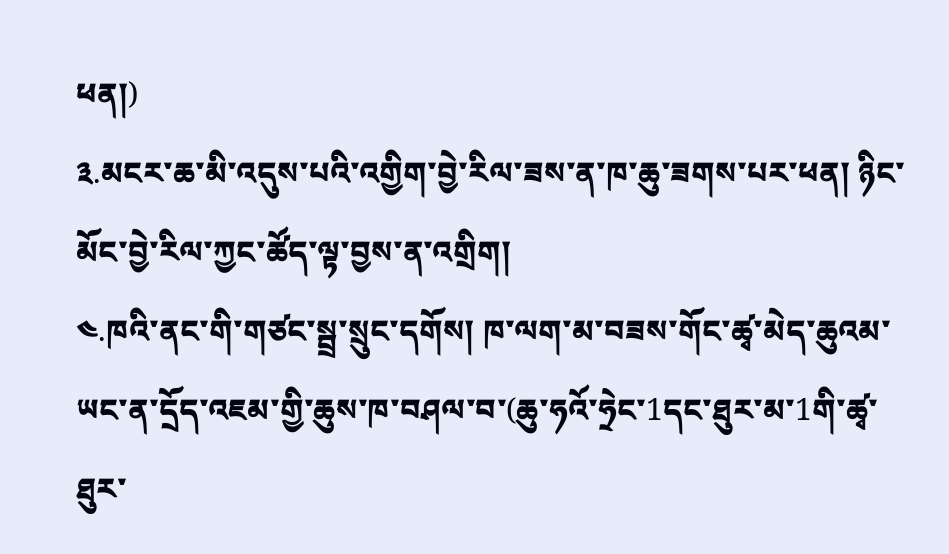ཕན།)
༣.མངར་ཆ་མི་འདུས་པའི་འགྱིག་བྱེ་རིལ་ཟས་ན་ཁ་ཆུ་ཟགས་པར་ཕན། ཉིང་མོང་བྱེ་རིལ་ཀྱང་ཚོད་ལྟ་བྱས་ན་འགྲིག།
༤.ཁའི་ནང་གི་གཙང་སྦྲ་སྲུང་དགོས། ཁ་ལག་མ་བཟས་གོང་ཚྭ་མེད་ཆུའམ་ཡང་ན་དྲོད་འཇམ་གྱི་ཆུས་ཁ་བཤལ་བ་(ཆུ་ཧའོ་ཧྲེང་1དང་ཐུར་མ་1གི་ཚྭ་ཐུར་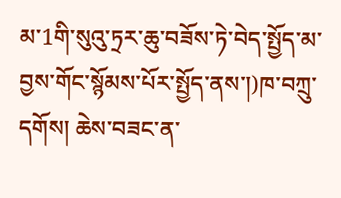མ་1གི་སུའུ་ཏྲར་ཆུ་བཟོས་ཏེ་བེད་སྤྱོད་མ་བྱས་གོང་སྙོམས་པོར་སྤྱོད་ནས་།)ཁ་བཀྲུ་དགོས། ཆེས་བཟང་ན་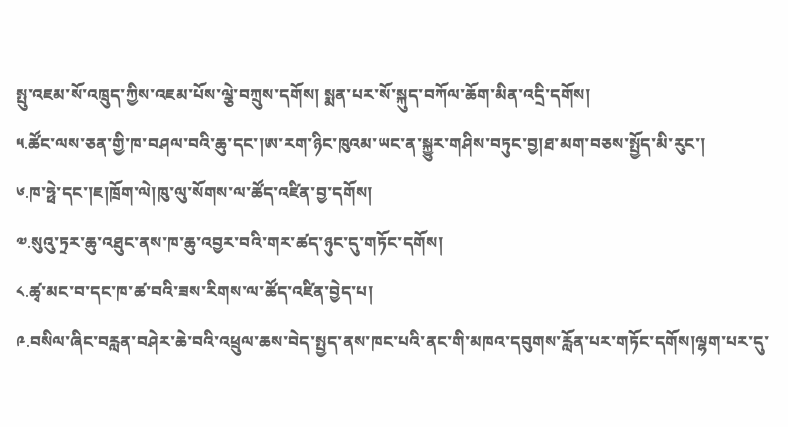སྤུ་འཇམ་སོ་འཁྲུད་ཀྱིས་འཇམ་པོས་ལྕེ་བཀྲུས་དགོས། སྨན་པར་སོ་སྐུད་བཀོལ་ཆོག་མིན་འདྲི་དགོས།
༥.ཚོང་ལས་ཅན་གྱི་ཁ་བཤལ་བའི་ཆུ་དང་།ཨ་རག་ཉིང་ཁུའམ་ཡང་ན་སྐྱུར་གཤིས་བཏུང་བྱ།ཐ་མག་བཅས་སྤྱོད་མི་རུང་།
༦.ཁ་ཧྥེ་དང་།ཇ།ཁྲོག་ལེ།ཁུ་ལུ་སོགས་ལ་ཚོད་འཛིན་བྱ་དགོས།
༧.སུའུ་ཏྲར་ཆུ་འཐུང་ནས་ཁ་ཆུ་འབྱར་བའི་གར་ཚད་ཉུང་དུ་གཏོང་དགོས།
༨.ཚྭ་མང་བ་དང་ཁ་ཚ་བའི་ཟས་རིགས་ལ་ཚོད་འཛིན་བྱེད་པ།
༩.བསིལ་ཞིང་བརླན་བཤེར་ཆེ་བའི་འཕྲུལ་ཆས་བེད་སྤྱད་ནས་ཁང་པའི་ནང་གི་མཁའ་དབུགས་རློན་པར་གཏོང་དགོས།ལྷག་པར་དུ་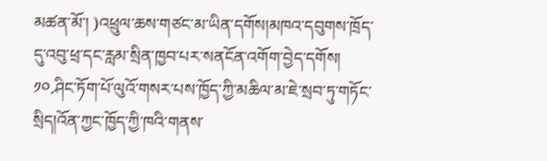མཚན་མོ་། )འཕྲུལ་ཆས་གཙང་མ་ཡིན་དགོས།མཁའ་དབུགས་ཁྲོད་དུ་འབུ་ཕྲ་དང་རླམ་སྲིན་ཁྱབ་པར་སནངོན་འགོག་བྱེད་དགོས།
༡༠.ཤིང་ཏོག་པོ་ལུའོ་གསར་པས་ཁྱོད་ཀྱི་མཆིལ་མ་ཇེ་སྲབ་ཏུ་གཏོང་སྲིད།འོན་ཀྱང་ཁྱོད་ཀྱི་ཁའི་གནས་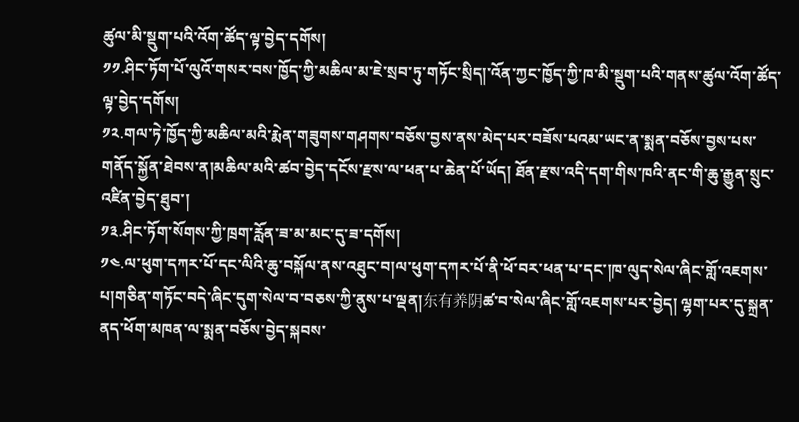ཚུལ་མི་སྡུག་པའི་འོག་ཚོད་ལྟ་བྱེད་དགོས།
༡༡.ཤིང་ཏོག་པོ་ལུའོ་གསར་བས་ཁྱོད་ཀྱི་མཆིལ་མ་ཇེ་སྲབ་ཏུ་གཏོང་སྲིད།་འོན་ཀྱང་ཁྱོད་ཀྱི་ཁ་མི་སྡུག་པའི་གནས་ཚུལ་འོག་ཚོད་ལྟ་བྱེད་དགོས།
༡༢.གལ་ཏེ་ཁྱོད་ཀྱི་མཆིལ་མའི་རྨེན་གཟུགས་གཤགས་བཅོས་བྱས་ནས་མེད་པར་བཟོས་པའམ་ཡང་ན་སྨན་བཅོས་བྱས་པས་གནོད་སྐྱོན་ཐེབས་ན།མཆིལ་མའི་ཚབ་བྱེད་དངོས་རྫས་ལ་ཕན་པ་ཆེན་པོ་ཡོད། ཐོན་རྫས་འདི་དག་གིས་ཁའི་ནང་གི་ཆུ་རྒྱུན་སྲུང་འཛིན་བྱེད་ཐུབ་།
༡༣.ཤིང་ཏོག་སོགས་ཀྱི་ཁྲག་རློན་ཟ་མ་མང་དུ་ཟ་དགོས།
༡༤.ལ་ཕུག་དཀར་པོ་དང་ལིའི་ཆུ་བསྐོལ་ནས་འཐུང་བ།ལ་ཕུག་དཀར་པོ་ནི་ཕོ་བར་ཕན་པ་དང་།ཁ་ལུད་སེལ་ཞིང་གློ་འཇགས་པ།གཅིན་གཏོང་བདེ་ཞིང་དུག་སེལ་བ་བཅས་ཀྱི་ནུས་པ་ལྡན།东有养阴ཚ་བ་སེལ་ཞིང་གློ་འཇགས་པར་བྱེད། ལྷག་པར་དུ་སྐྲན་ནད་ཕོག་མཁན་ལ་སྨན་བཅོས་བྱེད་སྐབས་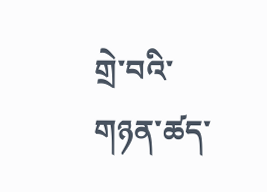གྲེ་བའི་གཉན་ཚད་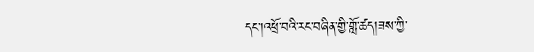དང་།འཕྲོ་བའི་རང་བཞིན་གྱི་གློ་ཚད།ཟས་ཀྱི་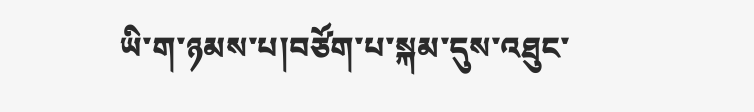ཡི་ག་ཉམས་པ།བཙོག་པ་སྐམ་དུས་འཐུང་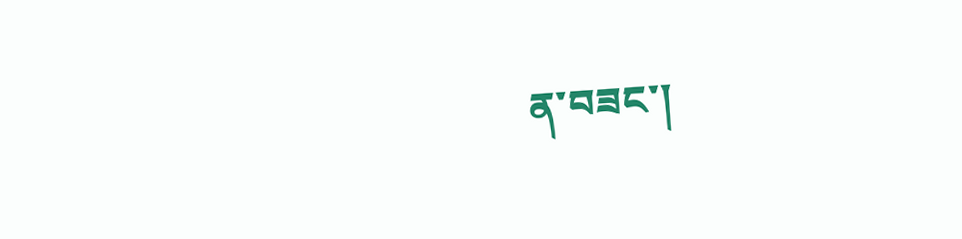ན་བཟང་།